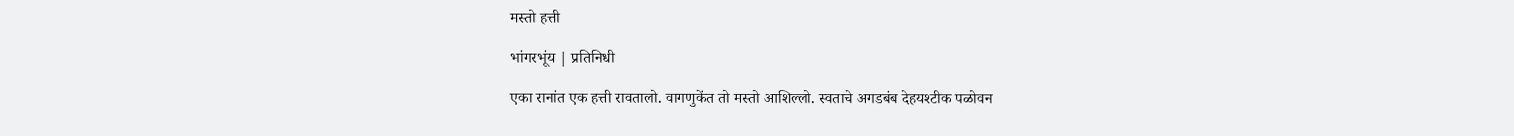मस्तो हत्ती

भांगरभूंय | प्रतिनिधी

एका रानांत एक हत्ती रावतालो. वागणुकेंत तो मस्तो आशिल्लो. स्वताचे अगडबंब देहयश्टीक पळोवन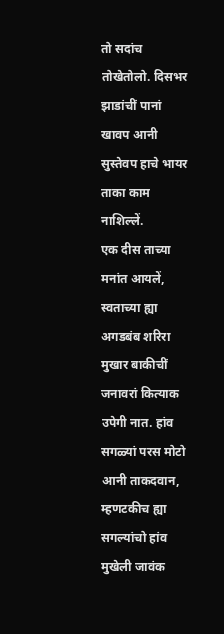तो सदांच तोखेतोलो. दिसभर झाडांचीं पानां खावप आनी सुस्तेवप हाचे भायर ताका काम नाशिल्लें.
एक दीस ताच्या मनांत आयलें, स्वताच्या ह्या अगडबंब शरिरा मुखार बाकीचीं जनावरां कित्याक उपेगी नात. हांव सगळ्यां परस मोटो आनी ताकदवान, म्हणटकीच ह्या सगल्यांचो हांव मुखेली जावंक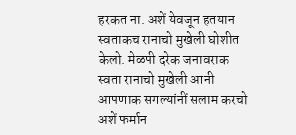हरकत ना. अशें येवजून हतयान स्वताकच रानाचो मुखेली घोशीत केलो. मेळपी दरेक जनावराक स्वता रानाचो मुखेली आनी आपणाक सगल्यांनीं सलाम करचो अशें फर्मान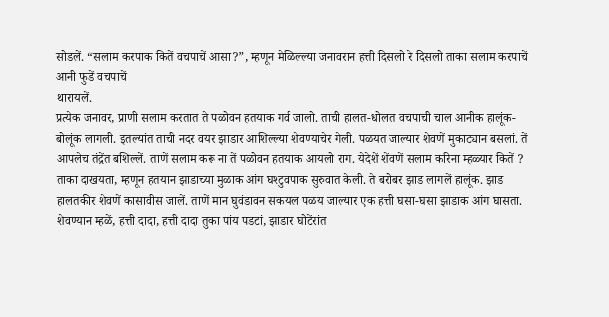सोडलें. “सलाम करपाक कितें वचपाचें आसा?”, म्हणून मेळिल्ल्या जनावरान हत्ती दिसलो रे दिसलो ताका सलाम करपाचें आनी फुडें वचपाचें
थारायलें.
प्रत्येक जनावर, प्राणी सलाम करतात ते पळोवन हतयाक गर्व जालो. ताची हालत-धोलत वचपाची चाल आनीक हालूंक-बोलूंक लागली. इतल्यांत ताची नदर वयर झाडार आशिल्ल्या शेवण्याचेर गेली. पळयत जाल्यार शेवणें मुकाट्यान बसलां. तें आपलेच तंद्रेंत बशिल्लें. ताणें सलाम करू ना तें पळोवन हतयाक आयलो राग. येदेशें शेंवणें सलाम करिना म्हळ्यार कितें ? ताका दाखयता, म्हणून हतयान झाडाच्या मुळाक आंग घश्टुवपाक सुरुवात केली. ते बरोबर झाड लागलें हालूंक. झाड हालतकीर शेवणें कासावीस जालें. ताणें मान घुवंडावन सकयल पळय जाल्यार एक हत्ती घसा-घसा झाडाक आंग घासता. शेवण्यान म्हळें, हत्ती दादा, हत्ती दादा तुका पांय पडटां, झाडार घोटेंरांत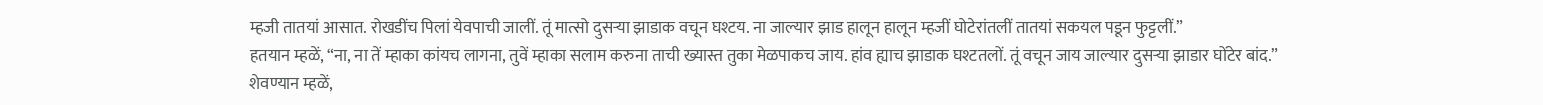म्हजी तातयां आसात. रोखडींच पिलां येवपाची जालीं. तूं मात्सो दुसऱ्या झाडाक वचून घश्टय. ना जाल्यार झाड हालून हालून म्हजीं घोटेरांतलीं तातयां सकयल पडून फुट्टलीं.”
हतयान म्हळें, “ना, ना तें म्हाका कांयच लागना, तुवें म्हाका सलाम करुना ताची ख्यास्त तुका मेळपाकच जाय. हांव ह्याच झाडाक घश्टतलों. तूं वचून जाय जाल्यार दुसऱ्या झाडार घोंटेर बांद.”
शेवण्यान म्हळें,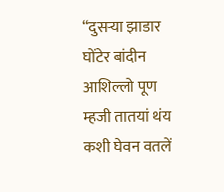“दुसऱ्या झाडार घोंटेर बांदीन आशिल्लो पूण म्हजी तातयां थंय कशी घेवन वतलें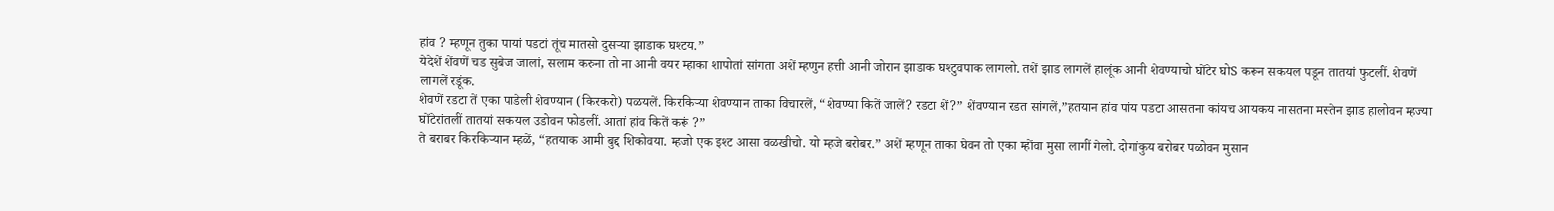हांव ? म्हणून तुका पायां पडटां तूंच मातसो दुसऱ्या झाडाक घश्टय.”
येदेशें शेंवणें चड सुबेज जालां, सलाम करुना तो ना आनी वयर म्हाका शापोतां सांगता अशें म्हणुन हत्ती आनी जोरान झाडाक घश्टुवपाक लागलो. तशें झाड लागलें हालूंक आनी शेवण्याचो घोंटेर घोS करून सकयल पडून तातयां फुटलीं. शेवणें लागलें रडूंक.
शेवणें रडटा तें एका पाडेली शेवण्यान (किरकरो) पळयलें. किरकिऱ्या शेवण्यान ताका विचारलें, “शेवण्या कितें जालें? रडटा शें?” शेंवण्यान रडत सांगलें,”हतयान हांव पांय पडटा आसतना कांयच आयकय नासतना मस्तेन झाड हालोवन म्हज्या घोंटेरांतलीं तातयां सकयल उडोवन फोडलीं. आतां हांव कितें करूं ?”
ते बराबर किरकिऱ्यान म्हळें, “हतयाक आमी बुद्द शिकोवया. म्हजो एक इश्ट आसा वळखीचो. यो म्हजे बरोबर.” अशें म्हणून ताका घेवन तो एका म्होंवा मुसा लागीं गेलो. दोगांकुय बरोबर पळोवन मुसान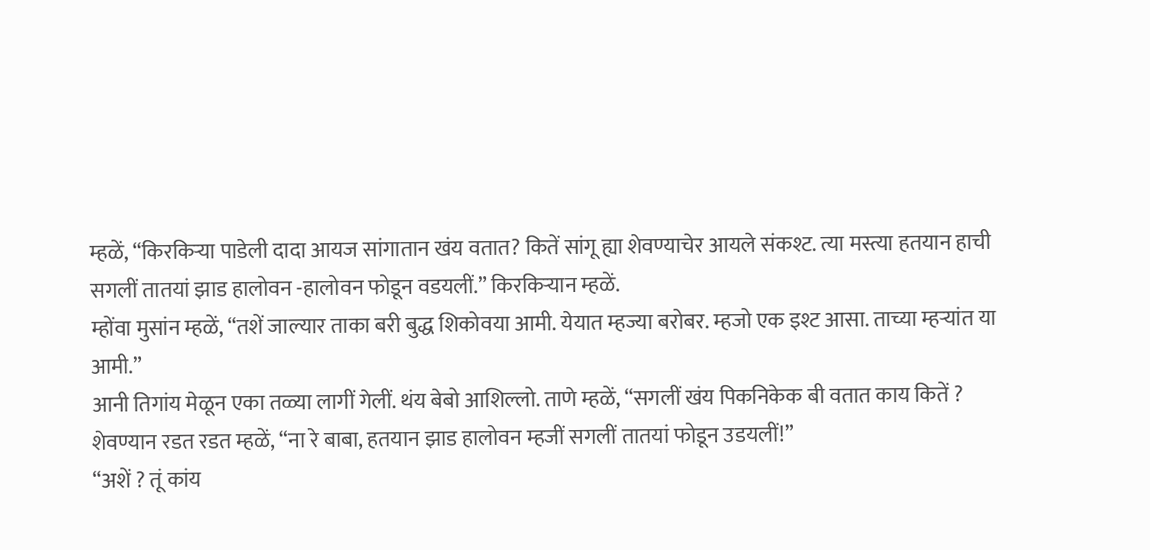म्हळें, “किरकिऱ्या पाडेली दादा आयज सांगातान खंय वतात? कितें सांगू ह्या शेवण्याचेर आयले संकश्ट. त्या मस्त्या हतयान हाची सगलीं तातयां झाड हालोवन -हालोवन फोडून वडयलीं.” किरकिऱ्यान म्हळें.
म्होंवा मुसांन म्हळें, “तशें जाल्यार ताका बरी बुद्ध शिकोवया आमी. येयात म्हज्या बरोबर. म्हजो एक इश्ट आसा. ताच्या म्हऱ्यांत या आमी.”
आनी तिगांय मेळून एका तळ्या लागीं गेलीं. थंय बेबो आशिल्लो. ताणे म्हळें, “सगलीं खंय पिकनिकेक बी वतात काय कितें ? शेवण्यान रडत रडत म्हळें, “ना रे बाबा, हतयान झाड हालोवन म्हजीं सगलीं तातयां फोडून उडयलीं!”
“अशें ? तूं कांय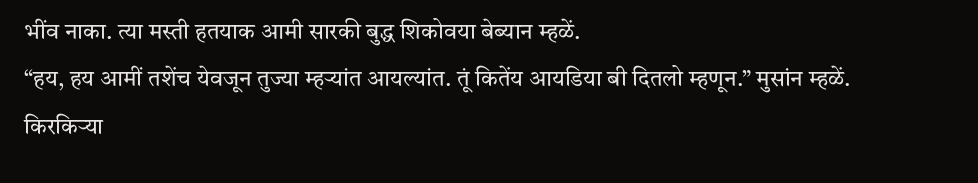भींव नाका. त्या मस्ती हतयाक आमी सारकी बुद्ध शिकोवया बेब्यान म्हळें.
“हय, हय आमीं तशेंच येवजून तुज्या म्हऱ्यांत आयल्यांत. तूं कितेंय आयडिया बी दितलो म्हणून.” मुसांन म्हळें.
किरकिऱ्या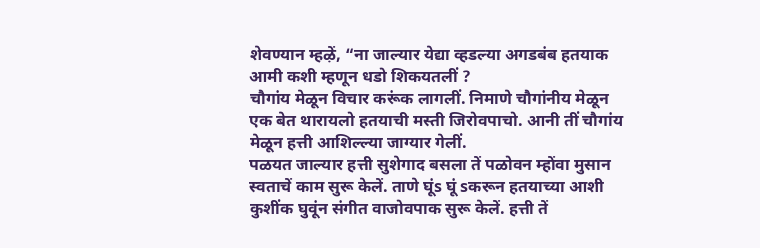शेवण्यान म्हऴें, “ना जाल्यार येद्या व्हडल्या अगडबंब हतयाक आमी कशी म्हणून धडो शिकयतलीं ?
चौगांय मेळून विचार करूंक लागलीं. निमाणे चौगांनीय मेळून एक बेत थारायलो हतयाची मस्ती जिरोवपाचो. आनी तीं चौगांय मेळून हत्ती आशिल्ल्या जाग्यार गेलीं.
पळयत जाल्यार हत्ती सुशेगाद बसला तें पळोवन म्होंवा मुसान स्वताचें काम सुरू केलें. ताणे घूंs घूं sकरून हतयाच्या आशी कुशींक घुवूंन संगीत वाजोवपाक सुरू केलें. हत्ती तें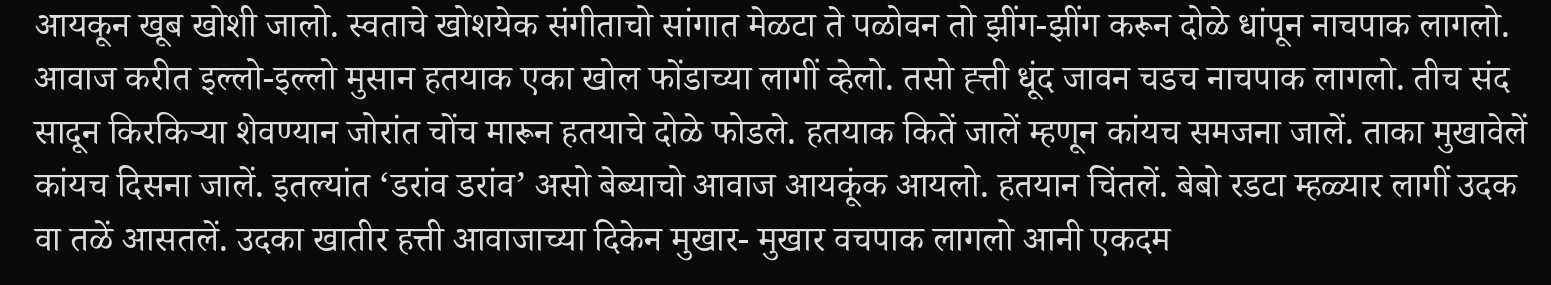आयकून खूब खोशी जालो. स्वताचे खोशयेक संगीताचो सांगात मेळटा ते पळोवन तो झींग-झींग करून दोळे धांपून नाचपाक लागलो. आवाज करीत इल्लो-इल्लो मुसान हतयाक एका खोल फोंडाच्या लागीं व्हेलो. तसो ह्त्ती धूंद जावन चडच नाचपाक लागलो. तीच संद सादून किरकिऱ्या शेवण्यान जोरांत चोंच मारून हतयाचे दोळे फोडले. हतयाक कितें जालें म्हणून कांयच समजना जालें. ताका मुखावेलें कांयच दिसना जालें. इतल्यांत ‘डरांव डरांव’ असो बेब्याचो आवाज आयकूंक आयलो. हतयान चिंतलें. बेबो रडटा म्हळ्यार लागीं उदक वा तळें आसतलें. उदका खातीर हत्ती आवाजाच्या दिकेन मुखार- मुखार वचपाक लागलो आनी एकदम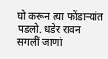घो करून त्या फोंडाऱ्यांत पडलो. धडेर रावन सगलीं जाणां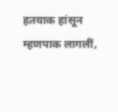हतयाक हांसून म्हणपाक लागलीं,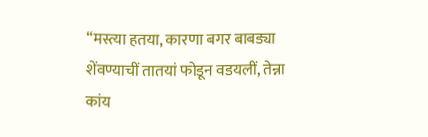“मस्त्या हतया, कारणा बगर बाबड्या शेंवण्याचीं तातयां फोडून वडयलीं, तेन्ना कांय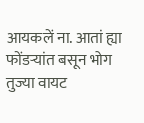आयकलें ना. आतां ह्या फोंडऱ्यांत बसून भोग तुज्या वायट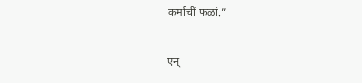कर्माचीं फळां.”

एन्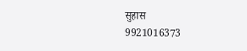सुहास
9921016373